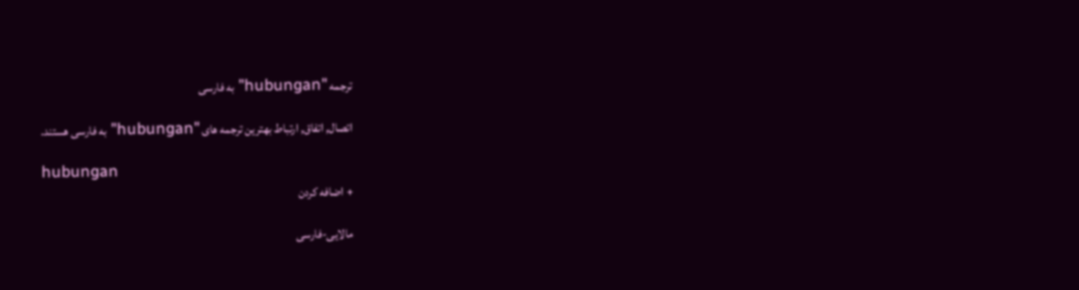ترجمه "hubungan" به فارسی

اتصال, اتفاق, ارتباط بهترین ترجمه های "hubungan" به فارسی هستند.

hubungan
+ اضافه کردن

مالایی-فارسی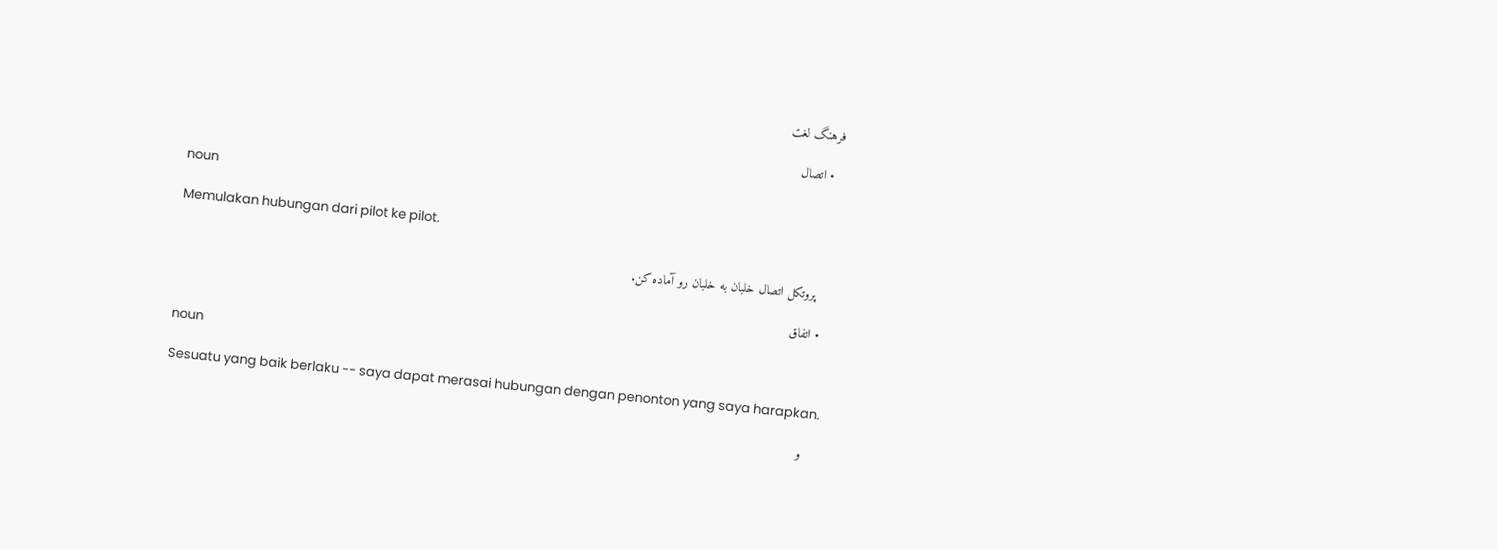فرهنگ لغت

  • اتصال

    noun

    Memulakan hubungan dari pilot ke pilot.

    پروتکل اتصال خلبان به خلبان رو آماده کن.

  • اتفاق

    noun

    Sesuatu yang baik berlaku -- saya dapat merasai hubungan dengan penonton yang saya harapkan.

    و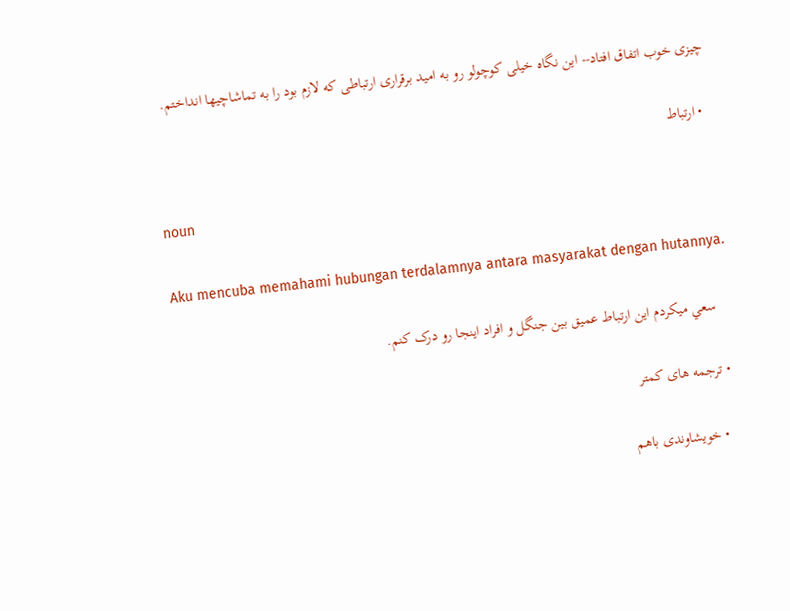چيزى خوب اتفاق افتاد-- اين نگاه خیلی کوچولو رو به امید برقراری ارتباطی که لازم بود را به تماشاچیها انداختم.

  • ارتباط

    noun

    Aku mencuba memahami hubungan terdalamnya antara masyarakat dengan hutannya.

    سعي ميکردم اين ارتباط عميق بين جنگل و افراد اينجا رو درک کنم.

  • ترجمه های کمتر

    • خویشاوندی باهم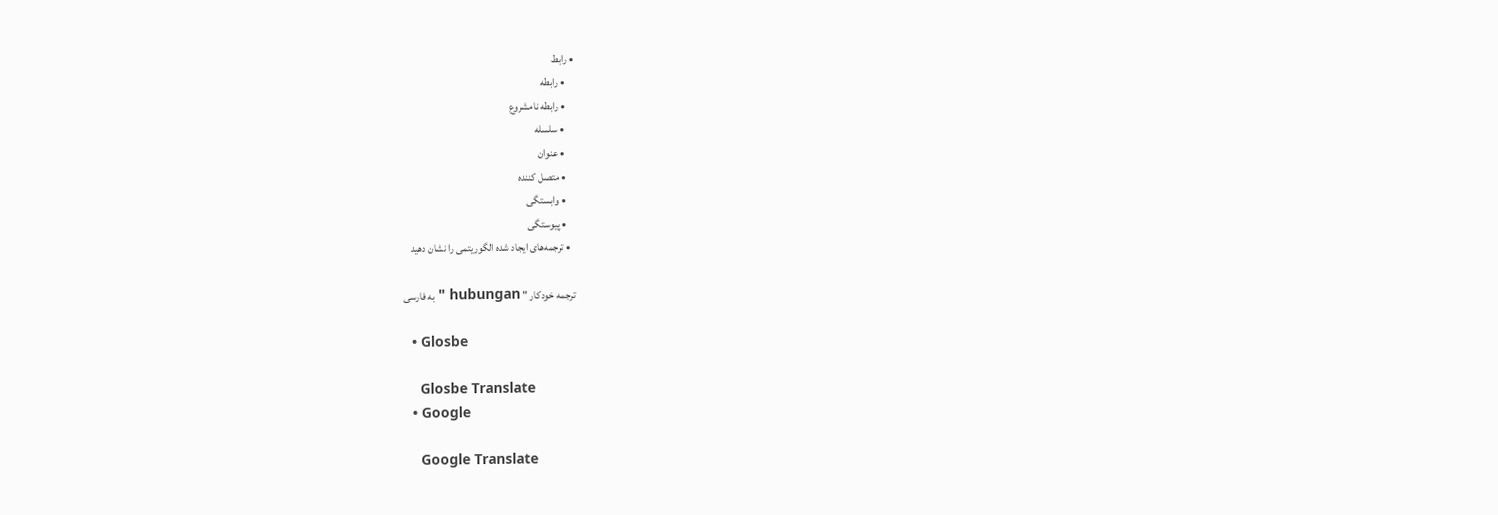• رابط
    • رابطه
    • رابطه نامشروع
    • سلسله
    • عنوان
    • متصل کننده
    • وابستگی
    • پیوستگی
  • ترجمه‌های ایجاد شده الگوریتمی را نشان دهید

ترجمه خودکار " hubungan " به فارسی

  • Glosbe

    Glosbe Translate
  • Google

    Google Translate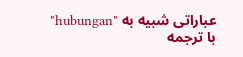عباراتی شبیه به "hubungan" با ترجمه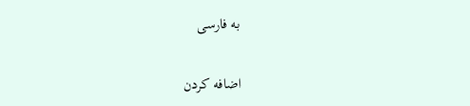به فارسی

اضافه کردن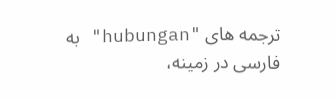ترجمه های "hubungan" به فارسی در زمینه،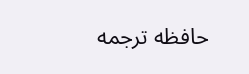حافظه ترجمه